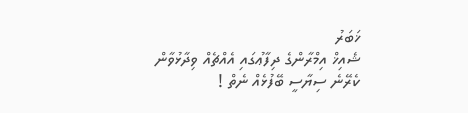ޚަބަރު
ޝެއިޚް އިމްރާންގެ ދިފާޢުގައި އެއްޗެއް ވިދާޅުވާން ކެރޭނެ ސިޔާސީ ބޭފުޅެއް ނެތް !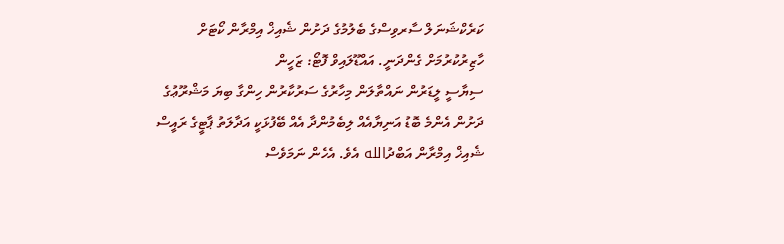ކަރެކްޝަނަލް ސާރވިސްގެ ބެލުމުގެ ދަށުން ޝެއިޚް އިމްރާން ކޯޓަށް ހާޒިރުކުރުމަށް ގެންދަނީ. އައްޑޫލައިވް ފޮޓޯ: ޒަހީން
ސިޔާސީ ލީޑަރުން ނައްތާލަން މިހާރުގެ ސަރުކާރުން ހިންގާ ބިޔަ މަޝްރޫޢުގެ ދަށުން އެންމެ ބޮޑު އަނިޔާއެއް ލިބެމުންދާ އެއް ބޭފުޅަކީ އަދާލަތު ޕާޓީގެ ރައީސް ޝެއިޚް އިމްރާން އަބްދުالله އެވެ. އެހެން ނަމަވެސް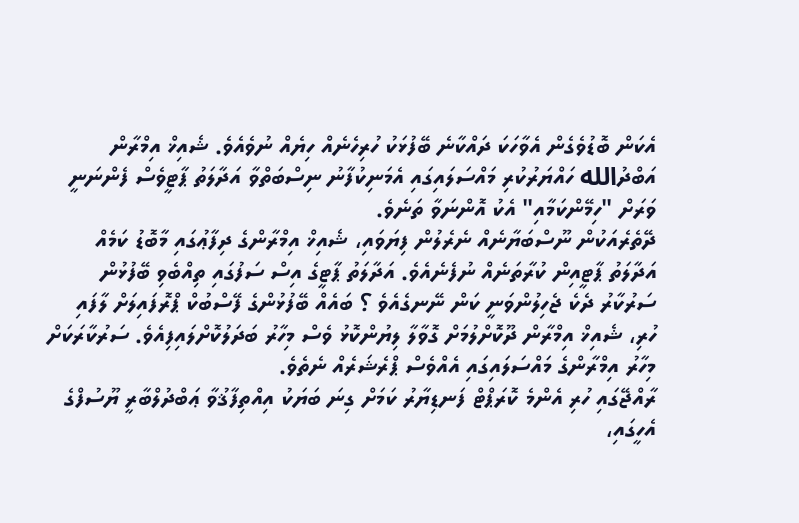އެކަން ބޮޑުވެގެން އެވާހަކަ ދައްކާނެ ބޭފުޅަކު ހުރިހެނެއް ހިޔެއް ނުވެއެވެ. ޝެއިޚް އިމްރާން އަބްދުالله ހައްޔަރުކުރި މައްސަލައިގައި އެމަނިކުފާނު ނިސްބަތްވާ އަދާލަތު ޕާޓީވެސް ފެންނަނީ ވަރަށް "ހިމޭންކަމާއި" އެކު އޮންނަވާ ތަނެވެ.
ދޭތެރެއަކުން ނޫސްބަޔާނެއް ނެރެލުން ފިޔަވައި، ޝެއިޚް އިމްރާންގެ ދިފާޢުގައި މާބޮޑު ކަމެއް އަދާލަތު ޕާޓީއިން ކުރާތަނެއް ނުފެނެއެވެ. އަދާލަތު ޕާޓީގެ އިސް ސަފުގައި ތިއްބެވި ބޭފުޅުން ސަރުކާރު ދެކެ ޖެހިލުންވަނީ ކަން ނޭނގެއެވެ ؟ ބައެއް ބޭފުޅުންގެ ފޭސްބުކް ޕްރޮފައިލަށް ލާފައި ހުރި، ޝެއިޚް އިމްރާން ދޫކޮށްލުމަށް ގޮވާލާ ލިޔުންކޮޅު ވެސް މިހާރު ބަދަލުކޮށްލައިފިއެވެ. ސަރުކާރަކަށް މިހާރު އިމްރާންގެ މައްސަލައިގައި އެއްވެސް ޕްރެޝަރެއް ނެތެވެ.
ރާއްޖޭގައި ހުރި އެންމެ ކޮރަޕްޓް ފަނޑިޔާރު ކަމަށް ގިނަ ބަޔަކު އިއްތިފާޤުވާ ޢަބްދުލްބާރީ ޔޫސުފްގެ އެހީގައި،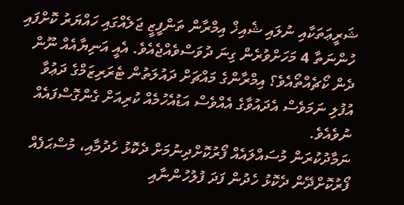ޝަރީޢަތަކާއި ނުލައި ޝެއިޚް އިމްރާން ތަންފީޒީ ޖަލެއްގައި ހައްޔަރު ކޮށްފައި ހުންނަތާ 4 މަހަށްވުރެން ގިނަ ދުވަސްވެއްޖެއެވެ. އެއީ އަނިޔާއެއް ނޫން ދެން ކޯޗެއްތޯއެވެ؟ އިމްރާންގެ މައްޗަށް ދައުލަތުން ޓެރަރިޒަމްގެ ދަޢުވާ އުފުލި ނަމަވެސް އެދައުވާގެ އެއްވެސް އަޑުއެހުމެއް ކުރިއަށް ގެންގޮސްފައެއް ނުވެއެވެ.
ނަމާދުކުރަން މުސައްލައެއް ފޯރުކޮށްދިނުމަށް ދެކޮޅު ހެދުމާއި، މުސްޙަފެއް ފޯރުކޮށްދޭން ދެކޮޅު ހެދުން ފަދަ ފުލުހުންނާއި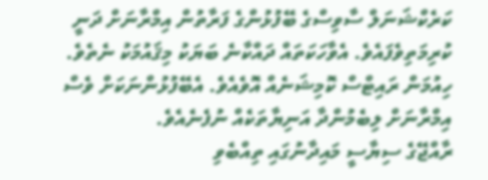ކަރެކްޝަނަލް ސާވިސްގެ ބޭފުޅުންގެ ފަރާތުން އިމްރާނަށް ދަނީ ކުރިމަތިވެފައެވެ. އެވާހަކަތައް ދައްކާނެ ބަޔަކު މިޤައުމަކު ނެތެވެ. ހިއުމަން ރައިޓްސް ކޮމިޝަނެއް އޮވެއެވެ. އެބޭފުޅުންނަކަށް ވެސް އިމްރާނަށް ލިބެމުންދާ އަނިޔާތަކެއް ނުފެނެއެވެ.
ރާއްޖޭގެ ސިޔާސީ މައިދާނުގައި ތިއްބެވި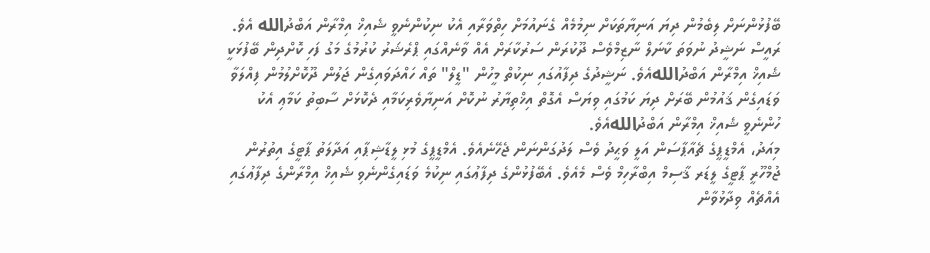ބޭފުޅުންނަށް ލިބެމުން ދިޔަ އަނިޔާތަކަށް ނިމުމެއް ގެނައުމަށް ހިތްވަރާއި އެކު ނިކުންނެވީ ޝެއިޚް އިމްރާން އަބްދުالله އެވެ. ރައީސް ނަޝީދު ނުވަތަ ކާނަލް ނާޒިމްވެސް ދޫކުރަން ސަރުކާރަށް އެއް ވާނެއްގައި ޕްރެޝަރު ކުރުމުގެ މަގު ފަހި ކޮށްދިން ބޭފުޅަކީ ޝެއިޚް އިމްރާން އަބްދުاللهއެވެ. ނަޝީދުގެ ދިފާއުގައި ނިކުތް މީހުން "ޑީލް" ތައް ހައްދަވައިގެން ޖަލުން ދޫކޮށްލުމުން ފިއްލަވާ ވަޑައިގެން ޤައުމުން ބޭރަށް ދިޔަ ކަމުގައި ވިޔަސް އެގޮތް އިޚްތިޔާރު ނުކޮށް އަނިޔާވެރިކަމާއި ދެކޮޅަށް ސާބިތު ކަމާޢި އެކު ހުންނެވީ ޝެއިޚް އިމްރާން އަބްދުاللهއެވެ.
މިއަދު، އެމްޑީޕީގެ ޗެއާޕާސަން އަލީ ވަޙީދު ވެސް ލަދުގަންނަން ޖެހޭނެއެވެ. އެމްޑީޕީގެ މުޅި ލީޑާޝިޕާއި އަދާލަތު ޕާޓީގެ އިތުރުން ޖުމްހޫރީ ޕާޓީގެ ލީޑަރ ޤާސިމް އިބްރާހިމް ވެސް މެއެވެ. އެބޭފުޅުންގެ ދިފާޢުގައި ނިކުމެ ވަޑައިގެންނެވި ޝެއިޚް އިމްރާންގެ ދިފާޢުގައި އެއްޗެއް ވިދާޅުވާން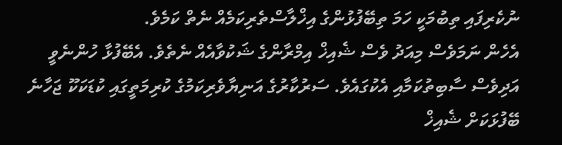ނުކެރިފައި ތިބުމަކީ ހަމަ ތިބޭފުޅުންގެ އިޚްލާސްތެރިކަމެއް ނެތް ކަމެވެ.
އެހެން ނަމަވެސް މިއަދު ވެސް ޝެއިޚް އިމްރާންގެ ޝަކުވާއެއް ނެތެވެ. އެބޭފުޅާ ހުންނެވީ އަދިވެސް ސާބިތުކަމާއި އެކުގައެވެ. ސަރުކާރުގެ އަނިޔާވެރިކަމުގެ ކުރިމަތީގައި ކުޑަކަކޫ ޖަހާނެ ބޭފުޅަކަށް ޝެއިޚް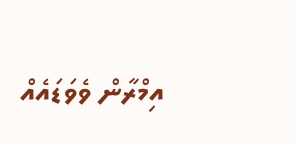އިމްރާން ވެވަޑައެއް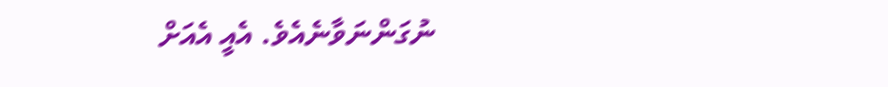ނުގަންނަވާނެއެވެ. އެއީ އެއަށް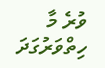ވުރެ މާ ހިތްވަރުގަދަ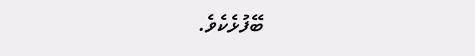ބޭފުޅެކެވެ.